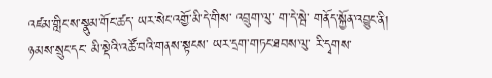འཛམ་གླིང་ས་སྣུམ་གོང་ཚད་ ཡར་སེང་འགྱོ་མི་དེ་གིས་ འབྲུག་ལུ་ ག་དེ་སྦེ་ གནོད་སྐྱོན་འབྱུང་ནི།
ཉམས་སྲུང་དང་ མི་སྡེའི་འཚོ་བའི་གནས་སྟངས་ ཡར་དྲག་གཏང་ཐབས་ལུ་ རི་དྭགས་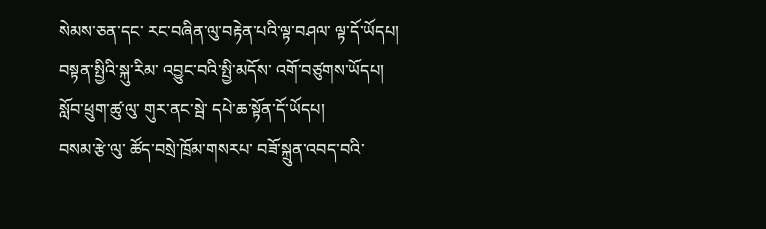སེམས་ཅན་དང་ རང་བཞིན་ལུ་བརྟེན་པའི་ལྟ་བཤལ་ ལྟ་དོ་ཡོདཔ།
བསྟན་སྤྱིའི་སྐུ་རིམ་ འབྱུང་བའི་སྤྱི་མདོས་ འགོ་བཙུགས་ཡོདཔ།
སློབ་ཕྲུག་ཚུ་ལུ་ གུར་ནང་སྦེ་ དཔེ་ཆ་སྟོན་དོ་ཡོདཔ།
བསམ་རྩེ་ལུ་ ཚོད་བསྲེ་ཁྲོམ་གསརཔ་ བཟོ་སྐྲུན་འབད་བའི་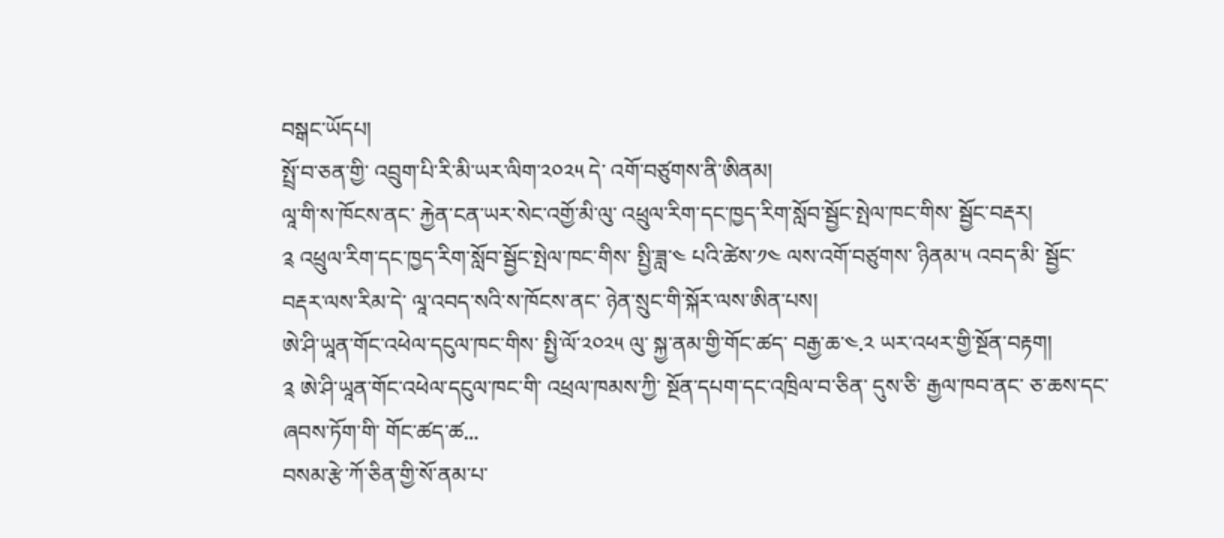བསྒང་ཡོདཔ།
སྤྲོ་བ་ཅན་གྱི་ འབྲུག་པི་རི་མི་ཡར་ལིག་༢༠༢༥ དེ་ འགོ་བཙུགས་ནི་ཨིནམ།
ལཱ་གི་ས་ཁོངས་ནང་ རྐྱེན་ངན་ཡར་སེང་འགྱོ་མི་ལུ་ འཕྲུལ་རིག་དང་ཁྱད་རིག་སློབ་སྦྱོང་སྤེལ་ཁང་གིས་ སྦྱོང་བརྡར།
༉ འཕྲུལ་རིག་དང་ཁྱད་རིག་སློབ་སྦྱོང་སྤེལ་ཁང་གིས་ སྤྱི་ཟླ་༤ པའི་ཚེས་༡༤ ལས་འགོ་བཙུགས་ ཉིནམ་༥ འབད་མི་ སྦྱོང་བརྡར་ལས་རིམ་དེ་ ལཱ་འབད་སའི་ས་ཁོངས་ནང་ ཉེན་སྲུང་གི་སྐོར་ལས་ཨིན་པས།
ཨེ་ཤི་ཡཱན་གོང་འཕེལ་དངུལ་ཁང་གིས་ སྤྱི་ལོ་༢༠༢༥ ལུ་ སྐྱ་ནམ་གྱི་གོང་ཚད་ བརྒྱ་ཆ་༤.༢ ཡར་འཕར་གྱི་སྔོན་བརྟག།
༉ ཨེ་ཤི་ཡཱན་གོང་འཕེལ་དངུལ་ཁང་གི་ འཕྲལ་ཁམས་ཀྱི་ སྔོན་དཔག་དང་འཁྲིལ་བ་ཅིན་ དུས་ཅི་ རྒྱལ་ཁབ་ནང་ ཅ་ཆས་དང་ཞབས་ཏོག་གི་ གོང་ཚད་ཚ...
བསམ་རྩེ་ཀོ་ཅིན་གྱི་སོ་ནམ་པ་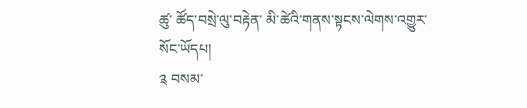ཚུ་ ཚོད་བསྲེ་ལུ་བརྟེན་ མི་ཚེའི་གནས་སྟངས་ལེགས་འགྱུར་སོང་ཡོདཔ།
༉ བསམ་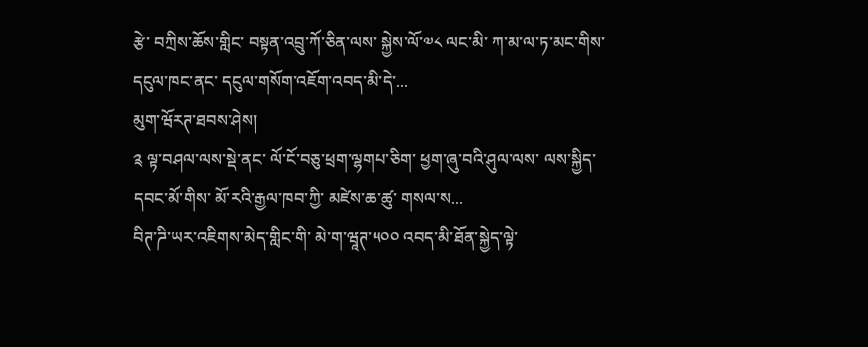རྩེ་ བཀྲིས་ཆོས་གླིང་ བསྟན་འབྲུ་ཀོ་ཅིན་ལས་ སྐྱེས་ལོ་༧༨ ལང་མི་ ཀ་མ་ལ་ཏ་མང་གིས་ དངུལ་ཁང་ནང་ དངུལ་གསོག་འཇོག་འབད་མི་དེ་...
མུག་ཝོརཊ་ཐབས་ཤེས།
༉ ལྟ་བཤལ་ལས་སྡེ་ནང་ ལོ་ངོ་བཅུ་ཕྲག་ལྷགཔ་ཅིག་ ཕྱག་ཞུ་བའི་ཤུལ་ལས་ ལས་སྐྱིད་དབང་མོ་གིས་ མོ་རའི་རྒྱལ་ཁབ་ཀྱི་ མཛེས་ཆ་ཚུ་ གསལ་ས...
བིཊ་ཌི་ཡར་འཇིགས་མེད་གླིང་གི་ མེ་ག་ཝཱཊ་༥༠༠ འབད་མི་ཐོན་སྐྱེད་ལྟེ་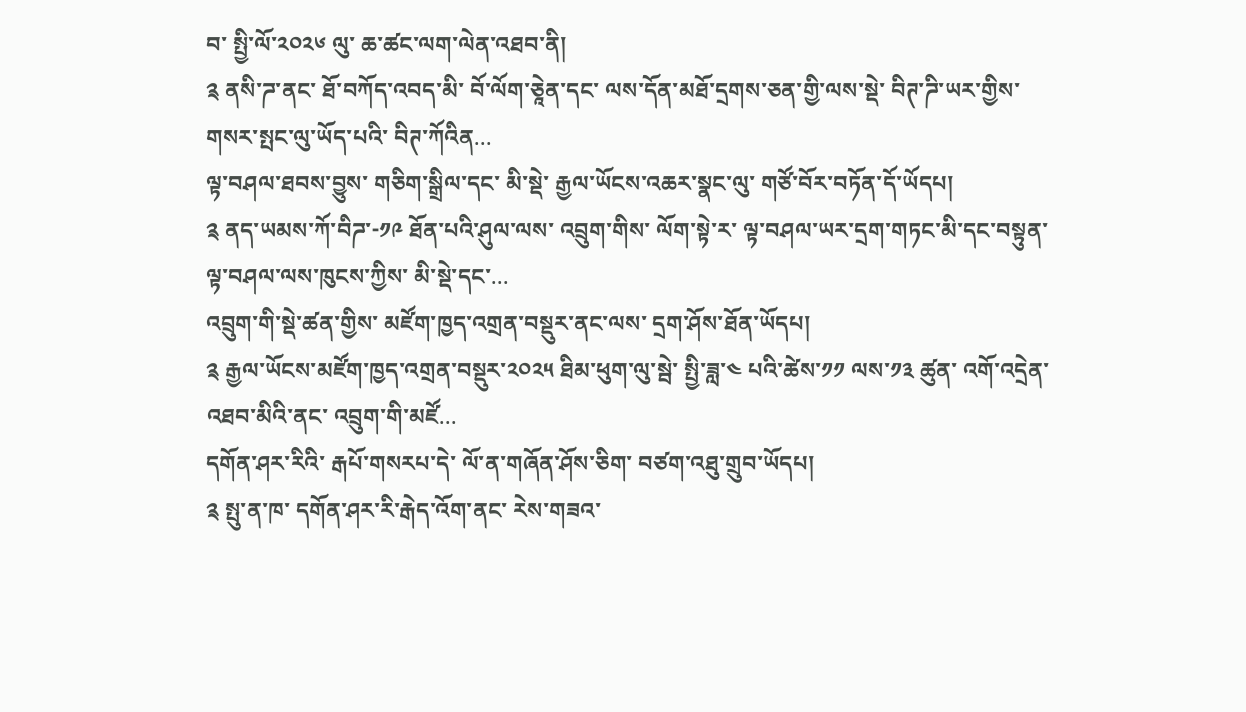བ་ སྤྱི་ལོ་༢༠༢༦ ལུ་ ཆ་ཚང་ལག་ལེན་འཐབ་ནི།
༉ ནསི་ཌ་ནང་ ཐོ་བཀོད་འབད་མི་ བོ་ལོག་ཅཱེན་དང་ ལས་དོན་མཐོ་དྲགས་ཅན་གྱི་ལས་སྡེ་ བིཊ་ཌི་ཡར་གྱིས་ གསར་སྤང་ལུ་ཡོད་པའི་ བིཊ་ཀོའིན...
ལྟ་བཤལ་ཐབས་བྱུས་ གཅིག་སྒྲིལ་དང་ མི་སྡེ་ རྒྱལ་ཡོངས་འཆར་སྣང་ལུ་ གཙོ་བོར་བཏོན་དོ་ཡོདཔ།
༉ ནད་ཡམས་ཀོ་བིཌ་-༡༩ ཐོན་པའི་ཤུལ་ལས་ འབྲུག་གིས་ ལོག་སྟེ་ར་ ལྟ་བཤལ་ཡར་དྲག་གཏང་མི་དང་བསྟུན་ ལྟ་བཤལ་ལས་ཁུངས་ཀྱིས་ མི་སྡེ་དང་...
འབྲུག་གི་སྡེ་ཚན་གྱིས་ མཛོག་ཁྱད་འགྲན་བསྡུར་ནང་ལས་ དྲག་ཤོས་ཐོན་ཡོདཔ།
༉ རྒྱལ་ཡོངས་མཛོག་ཁྱད་འགྲན་བསྡུར་༢༠༢༥ ཐིམ་ཕུག་ལུ་སྦེ་ སྤྱི་ཟླ་༤ པའི་ཚེས་༡༡ ལས་༡༣ ཚུན་ འགོ་འདྲེན་འཐབ་མིའི་ནང་ འབྲུག་གི་མཛོ...
དགོན་ཤར་རིའི་ རྒཔོ་གསརཔ་དེ་ ལོ་ན་གཞོན་ཤོས་ཅིག་ བཙག་འཐུ་གྲུབ་ཡོདཔ།
༉ སྤུ་ན་ཁ་ དགོན་ཤར་རི་རྒེད་འོག་ནང་ རེས་གཟའ་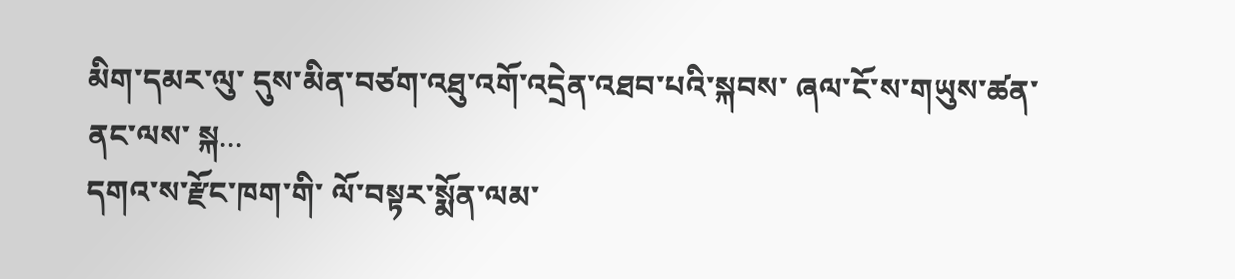མིག་དམར་ལུ་ དུས་མིན་བཙག་འཐུ་འགོ་འདྲེན་འཐབ་པའི་སྐབས་ ཞལ་ངོ་ས་གཡུས་ཚན་ནང་ལས་ སྐ...
དགའ་ས་རྫོང་ཁག་གི་ ལོ་བསྟར་སྨོན་ལམ་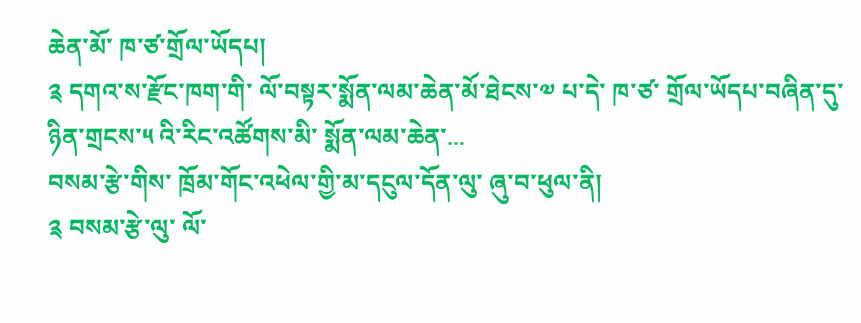ཆེན་མོ་ ཁ་ཙ་གྲོལ་ཡོདཔ།
༉ དགའ་ས་རྫོང་ཁག་གི་ ལོ་བསྟར་སྨོན་ལམ་ཆེན་མོ་ཐེངས་༧ པ་དེ་ ཁ་ཙ་ གྲོལ་ཡོདཔ་བཞིན་དུ་ ཉིན་གྲངས་༥ འི་རིང་འཚོགས་མི་ སྨོན་ལམ་ཆེན་...
བསམ་རྩེ་གིས་ ཁྲོམ་གོང་འཕེལ་གྱི་མ་དངུལ་དོན་ལུ་ ཞུ་བ་ཕུལ་ནི།
༉ བསམ་རྩེ་ལུ་ ལོ་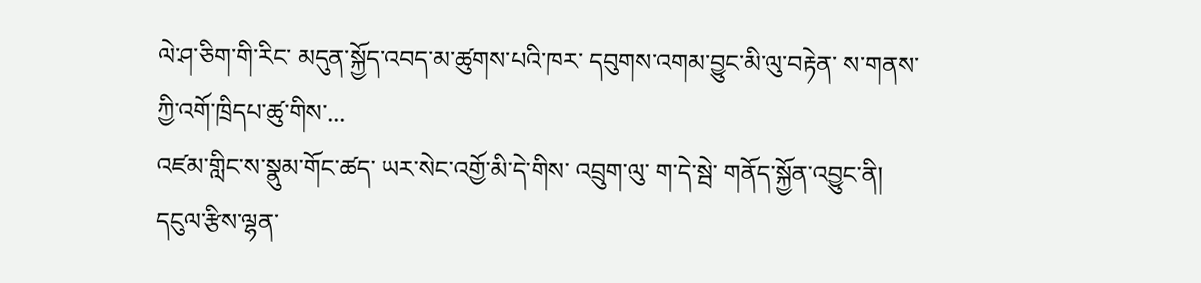ལེ་ཤ་ཅིག་གི་རིང་ མདུན་སྐྱོད་འབད་མ་ཚུགས་པའི་ཁར་ དབུགས་འགམ་བྱུང་མི་ལུ་བརྟེན་ ས་གནས་ཀྱི་འགོ་ཁྲིདཔ་ཚུ་གིས་...
འཛམ་གླིང་ས་སྣུམ་གོང་ཚད་ ཡར་སེང་འགྱོ་མི་དེ་གིས་ འབྲུག་ལུ་ ག་དེ་སྦེ་ གནོད་སྐྱོན་འབྱུང་ནི།
དངུལ་རྩིས་ལྷན་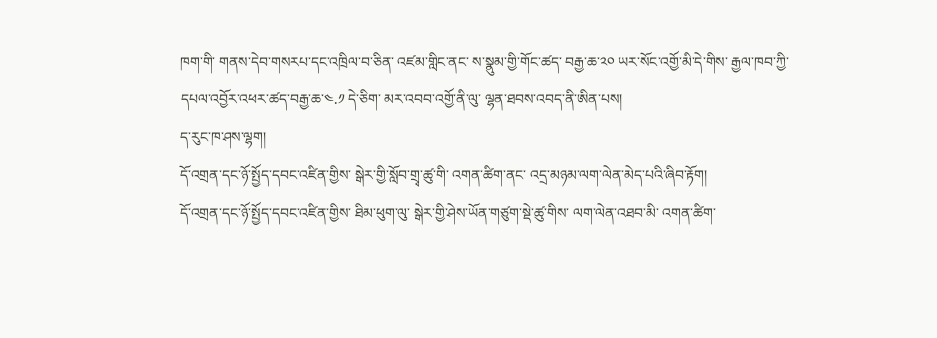ཁག་གི་ གནས་དེབ་གསརཔ་དང་འཁྲིལ་བ་ཅིན་ འཛམ་གླིང་ནང་ ས་སྣུམ་གྱི་གོང་ཚད་ བརྒྱ་ཆ་༢༠ ཡར་སོང་འགྱོ་མི་དེ་གིས་ རྒྱལ་ཁབ་ཀྱི་ དཔལ་འབྱོར་འཕར་ཚད་བརྒྱ་ཆ་༤.༡ དེ་ཅིག་ མར་འབབ་འགྱོ་ནི་ལུ་ ལྷན་ཐབས་འབད་ནི་ཨིན་པས།
ད་རུང་ཁ་ཤས་ལྷག།
དོ་འགྲན་དང་ཉོ་སྤྱོད་དབང་འཛིན་གྱིས་ སྒེར་གྱི་སློབ་གྲྭ་ཚུ་གི་ འགན་ཚིག་ནང་ འདྲ་མཉམ་ལག་ལེན་མེད་པའི་ཞིབ་རྟོག།
དོ་འགྲན་དང་ཉོ་སྤྱོད་དབང་འཛིན་གྱིས་ ཐིམ་ཕུག་ལུ་ སྒེར་གྱི་ཤེས་ཡོན་གཙུག་སྡེ་ཚུ་གིས་ ལག་ལེན་འཐབ་མི་ འགན་ཚིག་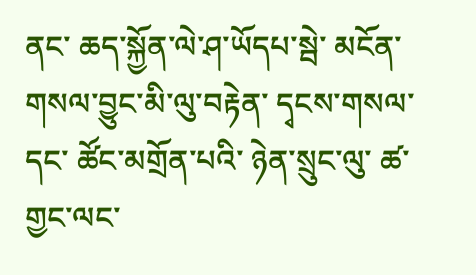ནང་ ཆད་སྐྱོན་ལེ་ཤ་ཡོདཔ་སྦེ་ མངོན་གསལ་བྱུང་མི་ལུ་བརྟེན་ དྭངས་གསལ་དང་ ཚོང་མགྲོན་པའི་ ཉེན་སྲུང་ལུ་ ཚ་གྱང་ལང་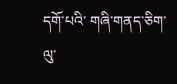དགོ་པའི་ གཞི་གནད་ཅིག་ལུ་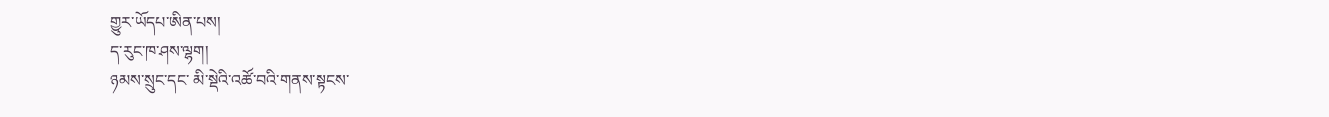གྱུར་ཡོདཔ་ཨིན་པས།
ད་རུང་ཁ་ཤས་ལྷག།
ཉམས་སྲུང་དང་ མི་སྡེའི་འཚོ་བའི་གནས་སྟངས་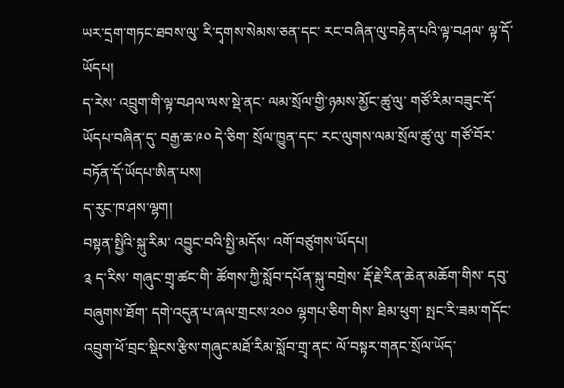ཡར་དྲག་གཏང་ཐབས་ལུ་ རི་དྭགས་སེམས་ཅན་དང་ རང་བཞིན་ལུ་བརྟེན་པའི་ལྟ་བཤལ་ ལྟ་དོ་ཡོདཔ།
ད་རེས་ འབྲུག་གི་ལྟ་བཤལ་ལས་སྡེ་ནང་ ལམ་སྲོལ་གྱི་ཉམས་མྱོང་ཚུ་ལུ་ གཙོ་རིམ་བཟུང་དོ་ཡོདཔ་བཞིན་དུ་ བརྒྱ་ཆ་༩༠ དེ་ཅིག་ སྲོལ་ཁྱུན་དང་ རང་ལུགས་ལམ་སྲོལ་ཚུ་ལུ་ གཙོ་བོར་བཏོན་དོ་ཡོདཔ་ཨིན་པས།
ད་རུང་ཁ་ཤས་ལྷག།
བསྟན་སྤྱིའི་སྐུ་རིམ་ འབྱུང་བའི་སྤྱི་མདོས་ འགོ་བཙུགས་ཡོདཔ།
༉ ད་རིས་ གཞུང་གྲྭ་ཚང་གི་ ཚོགས་ཀྱི་སློབ་དཔོན་སྐུ་བགྲེས་ རྡོ་རྗེ་རིན་ཆེན་མཆོག་གིས་ དབུ་བཞུགས་ཐོག་ དགེ་འདུན་པ་ཞལ་གྲངས་༢༠༠ ལྷགཔ་ཅིག་གིས་ ཐིམ་ཕུག་ སྤང་རི་ཟམ་གདོང་ འབྲུག་ཕོ་བྲང་སྡིངས་རྩིས་གཞུང་མཐོ་རིམ་སློབ་གྲྭ་ནང་ ལོ་བསྟར་གནང་སྲོལ་ཡོད་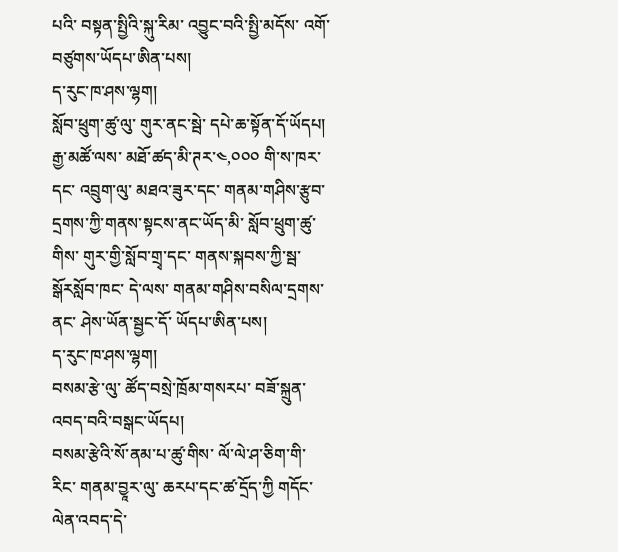པའི་ བསྟན་སྤྱིའི་སྐུ་རིམ་ འབྱུང་བའི་སྤྱི་མདོས་ འགོ་བཙུགས་ཡོདཔ་ཨིན་པས།
ད་རུང་ཁ་ཤས་ལྷག།
སློབ་ཕྲུག་ཚུ་ལུ་ གུར་ནང་སྦེ་ དཔེ་ཆ་སྟོན་དོ་ཡོདཔ།
རྒྱ་མཚོ་ལས་ མཐོ་ཚད་མི་ཊར་༤,༠༠༠ གི་ས་ཁར་དང་ འབྲུག་ལུ་ མཐའ་ཟུར་དང་ གནམ་གཤིས་རྩུབ་དྲགས་ཀྱི་གནས་སྟངས་ནང་ཡོད་མི་ སློབ་ཕྲུག་ཚུ་གིས་ གུར་གྱི་སློབ་གྲྭ་དང་ གནས་སྐབས་ཀྱི་སྦ་སྒོརསློབ་ཁང་ དེ་ལས་ གནམ་གཤིས་བསིལ་དྲགས་ནང་ ཤེས་ཡོན་སྦྱང་དོ་ ཡོདཔ་ཨིན་པས།
ད་རུང་ཁ་ཤས་ལྷག།
བསམ་རྩེ་ལུ་ ཚོད་བསྲེ་ཁྲོམ་གསརཔ་ བཟོ་སྐྲུན་འབད་བའི་བསྒང་ཡོདཔ།
བསམ་རྩེའི་སོ་ནམ་པ་ཚུ་གིས་ ལོ་ལེ་ཤ་ཅིག་གི་རིང་ གནམ་བྱཱར་ལུ་ ཆརཔ་དང་ཚ་དྲོད་ཀྱི གདོང་ལེན་འབད་དེ་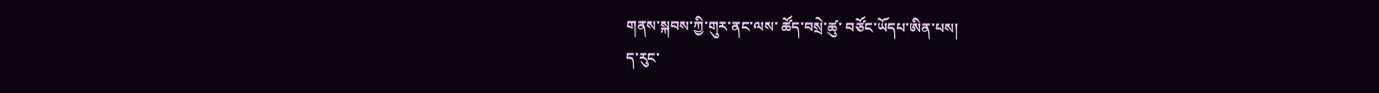གནས་སྐབས་ཀྱི་གུར་ནང་ལས་ ཚོད་བསྲེ་ཚུ་ བཙོང་ཡོདཔ་ཨིན་པས།
ད་རུང་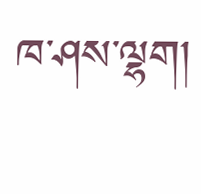ཁ་ཤས་ལྷག།